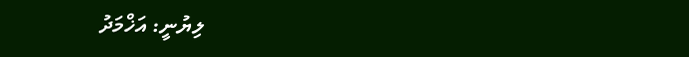ލިޔުނީ: އަޚްމަދު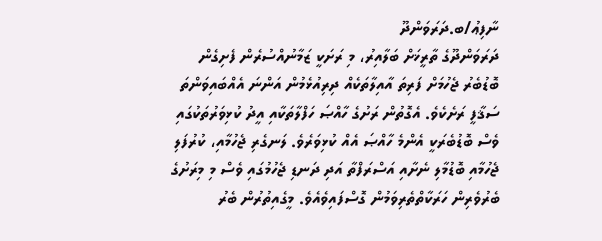ނާފިޢު/ބ.ދަރަވަންދޫ
ދަރަވަންދޫގެ ތާރީޚަށް ބަލާއިރު، މި ރަށަކީ ޒަމާނުއްސުރެން ފެށިގެން ބޮޑުބެރު ޖެހުމަށް ފަރިތަ އާއިލާތަކެއް ދިރިއުޅެމުން އަންނަ އެއްބައިވަންތަ ސަޤާފީ ރަށެކެވެ. އެގޮތުން ރަށުގެ ހާއްޞަ ހަފްލާތަކާއި އީދު ކުޅިވަރުތަކުގައި ވެސް ބޮޑުބެރަކީ އެންމެ ހާއްޞަ އެއް ކުޅިވަރެވެ. ލަނގެރި ޖެހުމާއި، ކުރުފަލި ޖެހުމާއި ބޮޑުމާލި ނެށާއި އަސްރަފްތާ އަދި ދަނޑި ޖެހުމުގައި ވެސް މި މިރަށުގެ ބެރުވެރިން ހަރަކާތްތެރިވަމުން ގޮސްފައިވެއެވެ. މީގެއިތުރުން ބެރު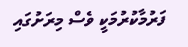ފަރުމާކުރުމަކީ ވެސް މިރަށުގައި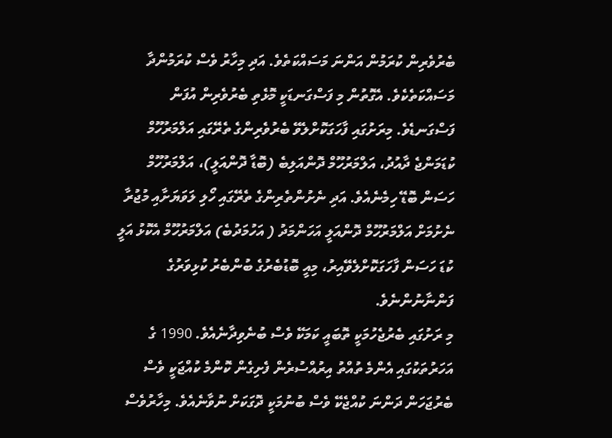ބެރުވެރިން ކުރަމުން އަންނަ މަސައްކަތެވެ. އަދި މިހާރު ވެސް ކުރަމުންދާ މަސައްކަތެކެވެ. އެގޮތުން މި ފަސްގަނޑަކީ މޮޅެތި ބެރުވެރިން އުފަން ފަސްގަނޑެވެ. މިރަށުގައި ފާހަގަކޮށްލެވޭ ބެރުވެރިންގެ ތެރޭގައި އަލްމަރުހޫމް ކުޑަމަންޖެ ދާއުދު، އަލްމަރުހޫމް ދޮންއަލިބެ (ބޮޑާ ދޮންއަލީ)، އަލްމަރުހޫމް ހަސަން ބޮޑޭ ހިމެނެއެވެ. އަދި ނެށުންތެރިންގެ ތެރޭގައި ހޯލި ލަވަޔަށާއި މުޖުރާ ނެށުމަށް އަލްމަރުހޫމް ދޮންއަލީ އަހަންމަދު ( އަހުމަދުބެ) އަލްމަރުހޫމް އެކޮޅު އަލީ ކުޑަ ހަސަން ފާހަގަކޮށްލެވޭއިރު، މިއީ ބޮޑުބެރުގެ ބުންބެރު ކުޅިވަރުގެ ފަންނާނުންނެވެ.
މި ރަށުގައި ބެރުޖެހުމަކީ ތޮބައީ ކަމަކޭ ވެސް ބުނެވިދާނެއެވެ. 1990 ގެ އަހަރުތަކުގައި އެންމެ ތުއްތު އިރުއްސުރެން ފެށިގެން ކޮންމެ ކުއްޖަކީ ވެސް ބެރުޖަހަން ދަންނަ ކުއްޖެކޭ ވެސް ބުނުމަކީ ދޮގަކަށް ނުވާނެއެވެ. މިހާރުވެސް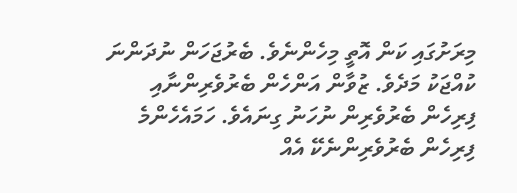މިރަށުގައި ކަން އޮތީ މިހެންނެވެ. ބެރުޖަހަން ނުދަންނަ ކުއްޖަކު މަދެވެ. ޒުވާން އަންހެން ބެރުވެރިންނާއި ފިރިހެން ބެރުވެރިން ނުހަނު ގިނައެވެ. ހަމައެހެންމެ ފިރިހެން ބެރުވެރިންނެކޭ އެއް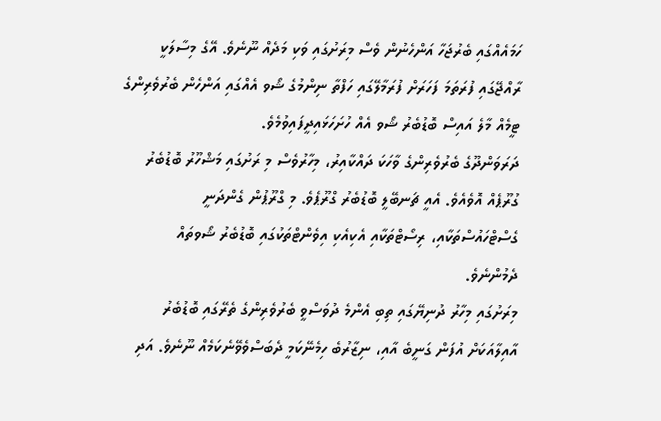ހަމައެއްގައި ބެރުޖަހާ އަންހެނުން ވެސް މިރަށުގައި ވަކި މަދެއް ނޫނެވެ. އޭގެ މިސާލަކީ ރާއްޖޭގައި ފުރަތަމަ ފަހަރަށް ފުރަމާލޭގައި ހަފްތާ ނިންމުގެ ޝޯވ އެއްގައި އަންހެން ބެރުވެރިންގެ ޓީމެއް މާލެ އައިސް ބޮޑުބެރު ޝޯވ އެއް ހުށަހަޅައިދީފައިވުމެވެ.
ދަރަވަންދޫގެ ބެރުވެރިންގެ ވާހަކަ ދައްކާއިރު، މިހާރުވެސް މި ރަށުގައި މަޝްހޫރު ބޮޑުބެރު ގުރޫޕެއް އޮވެއެވެ. އެއީ ޗަނބޭލީ ބޮޑުބެރު ގްރޫޕެވެ. މި ގްރޫޕުން ގެންދަނީ ގެސްޓްހައުސްތަކާއި، ރިސޯޓްތަކާއި އެކިއެކި އިވެންޓްތަކުގައި ބޮޑުބެރު ޝޯވތައް ދެމުންނެވެ.
މިރަށުގައި މިހާރު ދުނިޔޭގައި ތިބި އެންމެ ދުވަސްވީ ބެރުވެރިންގެ ތެރޭގައި ބޮޑުބެރު އާއިލާއަކަށް އުފަން ގަނީބެ އާއި، ނިޒާރުބެ ހިމެނޭކަމީ ދެބަސްވެވޭނެކަމެއް ނޫނެވެ. އަދި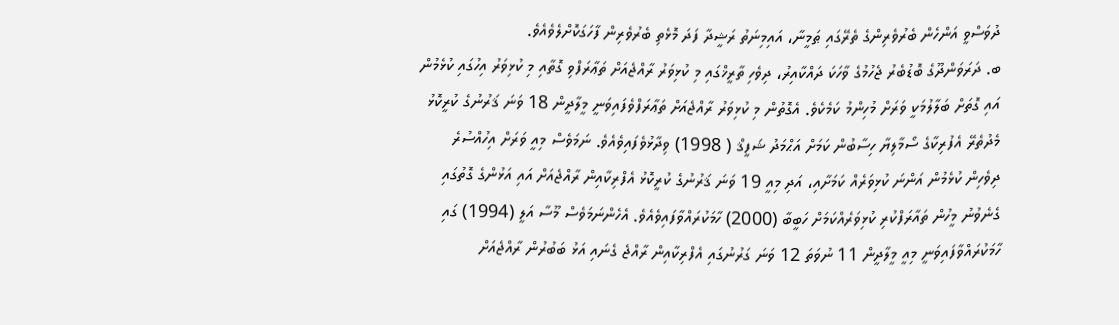ދުވަސްވީ އަންހެން ބެރުވެރިންގެ ތެރޭގައި ޠަމީނާ، އައިމިނަތު ރަޝީދާ ފަދަ މޮޅެތި ބެރުވެރިން ފާހަގަކޮށްލެވެއެވެ.
ބ. ދަރަވަންދޫގެ ބޮޑުބެރު ޖެހުމުގެ ވާހަކަ ދައްކާއިރު، ދިވެހި ތާރީޚްގައި މި ކުޅިވަރު ރާއްޖެއަށް ތަޢާރަފްވި ގޮތާއި މި ކުޅިވަރު އިހުގައި ކުޅެމުން އައި ގޮތަށް ބަލާލުމަކީ ވަރަށް މުހިންމު ކަމެކެވެ. އެގޮތުން މި ކުޅިވަރު ރާއްޖެއަށް ތަޢާރަފްވެފައިވަނީ މީލާދީން 18 ވަނަ ޤަރުނުގެ ކުރީކޮޅު މެދުތެރޭ އެފުރިކާގެ ސޯމާލިޔާ ހިސާބުން ކަމަށް އަޙްމަދު ޝަފީޤް ( 1998) ވިދާޅުވެފައިވެއެވެ. ނަމަވެސް މިއީ ވަރަށް އިހުއްސުރެ ދިވެހިން ކުޅެމުން އަންނަ ކުޅިވަރެއް ކަމަށާއި، އަދި މިއީ 19 ވަނަ ޤަރުނުގެ ކުރީކޮޅު އެފްރިކާއިން ރާއްޖެއަށް އައި އަޅުންގެ ގޮތުގައި ގެނެވުނު މީހުން ތައާރަފްކުރި ކުޅިވަރެއްކަމަށް ހަބީބާ (2000) ހާމަކުރައްވާފައިވެއެވެ. އެހެންނަމަވެސް މޫސާ އަލީ (1994) ގައި ހާމަކުރައްވާފައިވަނީ މިއީ މީލާދީން 11 ނުވަތަ 12 ވަނަ ގަރުނުގައި އެފްރިކާއިން ރާއްޖެ ގެނައި އަޅު ބަބުރުން ރާއްޖެއަށް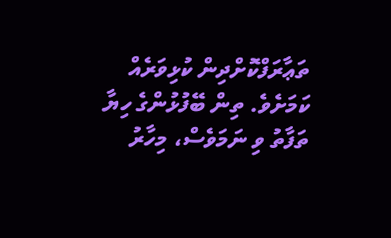ތަޢާރަފްކޮށްދިން ކުޅިވަރެއް ކަމަށެވެ. ތިން ބޭފުޅުންގެ ހިޔާ ތަފާތު ވި ނަމަވެސް، މިހާރު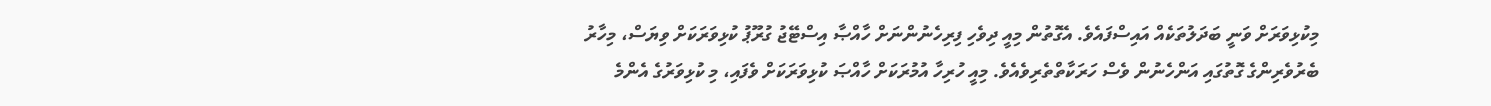މިކުޅިވަރަށް ވަނީ ބަދަލުތަކެއް އައިސްފައެވެ. އެގޮތުން މިއީ ދިވެހި ފިރިހެނުންނަށް ހާއްޞާ އިސްޓޭޖު ގުރޫޕު ކުޅިވަރަކަށް ވިޔަސް، މިހާރު ބެރުވެރިންގެ ގޮތުގައި އަންހެނުން ވެސް ހަރަކާތްތެރިވެއެވެ. މިއީ ހުރިހާ އުމުރަކަށް ހާއްޞަ ކުޅިވަރަކަށް ވެފައި، މި ކުޅިވަރުގެ އެންމެ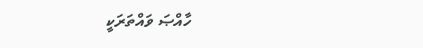ހާއްޞަ ވައްތަރަކީ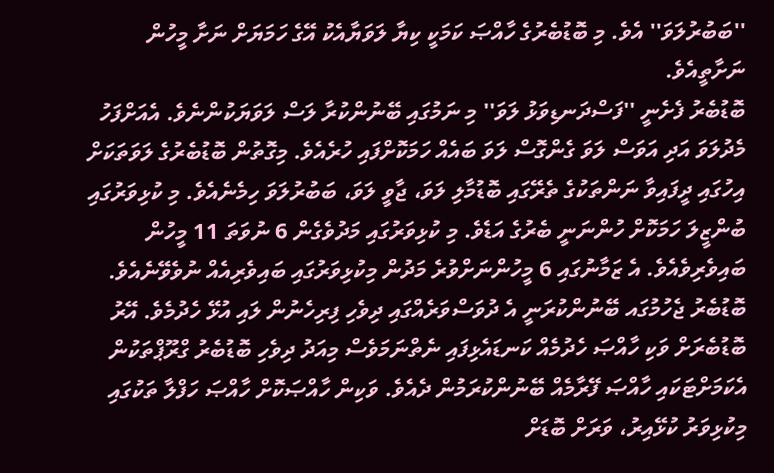''ބަބުރުލަވަ'' އެވެ. މި ބޮޑުބެރުގެ ހާއްޞަ ކަމަކީ ކިޔާ ލަވަޔާއެކު އޭގެ ހަމަޔަށް ނަށާ މީހުން ނަށާތީއެވެ.
ބޮޑުބެރު ފެށެނީ ''ފަސްދަނޑިވަޅު ލަވަ'' މި ނަމުގައި ބޭނުންކުރާ ލަސް ލަވަޔަކުންނެވެ. އެއަށްފަހު މެދުލަވަ އަދި އަވަސް ލަވަ ގެންގޮސް ލަވަ ބައެއް ހަމަކޮށްފައި ހުރެއެވެ. މިގޮތުން ބޮޑުބެރުގެ ލަވަތަކަށް އިހުގައި ދީފައިވާ ނަންތަކުގެ ތެރޭގައި ބޮޑުމާލި ލަވަ، ޖާވީ ލަވަ، ބަބުރުލަވަ ހިމެނެއެވެ. މި ކުޅިވަރުގައި ބުންޒީލަ ހަމަކޮށް ހުންނަނީ ބެރުގެ އަޑެވެ. މި ކުޅިވަރުގައި މަދުވެގެން 6 ނުވަތަ 11 މީހުން ބައިވެރިވެއެވެ. އެ ޒަމާނުގައި 6 މީހުންނަށްވުރެ މަދުން މިކުޅިވަރުގައި ބައިވެރިއެއް ނުވެވޭނެއެވެ.
ބޮޑުބެރު ޖެހުމުގައ ބޭނުންކުރަނީ އެ ދުވަސްވަރެއްގައި ދިވެހި ފިރިހެނުން ލައި އުޅޭ ހެދުމެވެ. އޭރު ބޮޑުބެރަށް ވަކި ހާއްޞަ ހެދުމެއް ކަނޑައެޅިފައި ނެތްނަމަވެސް މިއަދު ދިވެހި ބޮޑުބެރު ގްރޫޕްތަކުން އެކަމަށްޓަކައި ހާއްޞަ ފޭރާމެއް ބޭނުންކުރަމުން ދެއެވެ. ވަކިން ހާއްޞަކޮށް ހާއްޞަ ހަފްލާ ތަކުގައި މިކުޅިވަރު ކުޅޭއިރު، ވަރަށް ބޮޑަށް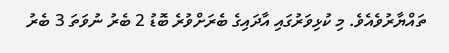ތައްޔާރުވެއެވެ. މި ކުޅިވަރުގައި އާދައިގެ ބެރަށްވުރެ ބޮޑު 2 ބެރު ނުވަތަ 3 ބެރު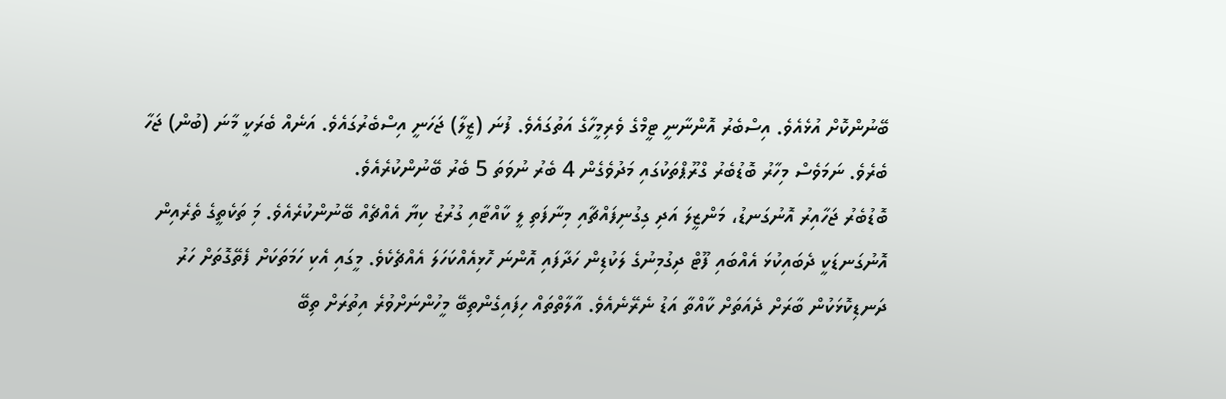ބޭނުންކޮށް އުޅެއެވެ. އިސްބެރު އޮންނާނީ ޓީމްގެ ވެރިމީހާގެ އަތުގައެވެ. ފުނަ (ޒީލާ) ޖަހަނީ އިސްބެރުގައެވެ. އަނެއް ބެރަކީ މާނަ (ބުން) ޖަހާ ބެރެވެ. ނަމަވެސް މިހާރު ބޮޑުބެރު ގްރޫޕްތަކުގައި މަދުވެގެން 4 ބެރު ނުވަތަ 5 ބެރު ބޭނުންކުރެއެވެ.
ބޮޑުބެރު ޖަހާއިރު އޮނުގަނޑު، މަންޒީލަ އަދި ގިގުނިފައްޗާއި މިނާފަތި ލީ ކާއްޓާއި ގުރުޒު ކިޔާ އެއްޗެއް ބޭނުންކުރެއެވެ. މިަ ތަކެތީގެ ތެރެއިން އޮނުގަނޑަކީ ދެބައިކުޅަ އެއްބައި ފޫޓް ދިގުމިނުގެ ލަކުޑިން ހަދާފައި އޮންނަ ހޮޅިއެއްކަހަލަ އެއްޗެކެވެ. މީގައި އެކި ހަމަތަކަށް ފެތޭގޮތަށް ހަރު ދަނޑިކޮޅަކުން ބާރަށް ދެއަތަށް ކާއްތާ އަޑު ނެރޭނެއެވެ. އާލާތްތައް ހިފައިގެންތިބޭ މީހުންނަށްވުރެ އިތުރަށް ތިބޭ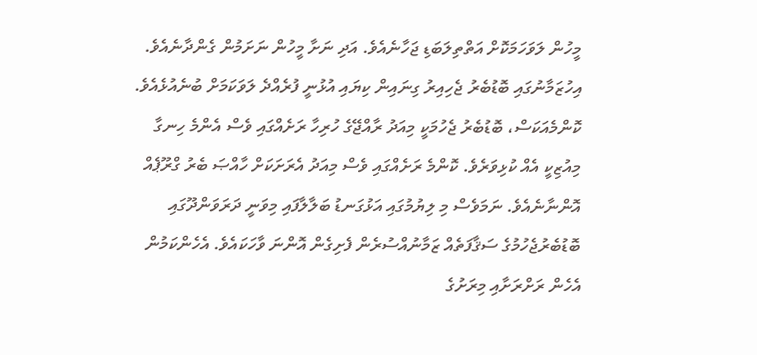މީހުން ލަވަހަމަކޮށް އަތްތިލަބަޑި ޖަހާނެއެވެ. އަދި ނަށާ މީހުން ނަށަމުން ގެންދާނެއެވެ. އިހުޒަމާނުގައި ބޮޑުބެރު ޖެހިއިރު ގިނައިން ކިޔައި އުޅުނީ ފުރެއްދެ ލަވަކަމަށް ބުނެއުޅެއެވެ.
ކޮންމެއަކަސް، ބޮޑުބެރު ޖެހުމަކީ މިއަދު ރާއްޖޭގެ ހުރިހާ ރަށެއްގައި ވެސް އެންމެ ހިނގާ މިއުޒިކީ އެއް ކުޅިވަރެވެ. ކޮންމެ ރަށެއްގައި ވެސް މިއަދު އެރަށަކަށް ހާއްޞަ ބެރު ގްރޫޕެއް އޮންނާނެއެވެ. ނަމަވެސް މި ލިޔުމުގައި އަޅުގަނޑު ބަލާލާފައި މިވަނީ ދަރަވަންދޫގައި ބޮޑުބެރުޖެހުމުގެ ސަޤާފަތެއް ޒަމާނުއްސުރެން ފެށިގެން އޮންނަ ވާހަކައެވެ. އެހެންކަމުން އެހެން ރަށްރަށާއި މިރަށުގެ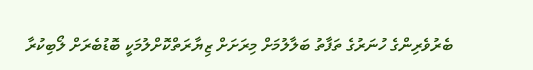ބެރުވެރިންގެ ހުނަރުގެ ތަފާތު ބަލާލުމަށް މިރަށަށް ޒިޔާރަތްކޮށްލުމަކީ ބޮޑުބެރަށް ލޯބިކުރާ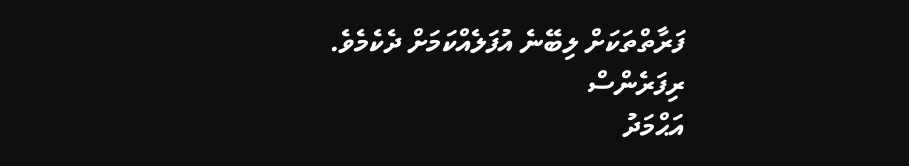ފަރާތްތަކަށް ލިބޭނެ އުފަލެއްކަމަށް ދެކެމެވެ.
ރިފަރެންސް
އަޙްމަދު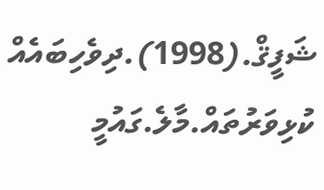ޝަފީޤް.(1998).ދިވެހިބައެއް ކުޅިވަރުތައް.މާލެ.ގައުމީ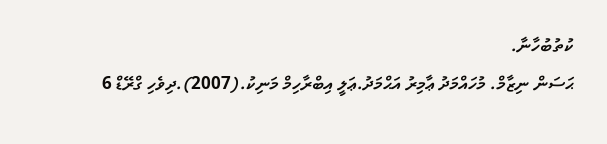ކުތުބުހާނާ.
ޙަސަން ނިޒާމް. މުހައްމަދު ޢާމިރު އަޙްމަދު.ޢަލީ އިބްރާހިމް މަނިކު.(2007).ދިވެހި ގްރޭޑް 6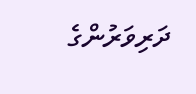ދަރިވަރުންގެ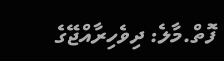ފޮތް.މާލެ: ދިވެހިރާއްޖޭގެ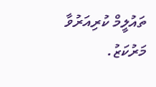ތައުލީމް ކުރިއަރުވާ މަރުކަޒު.